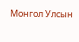Монгол Улсын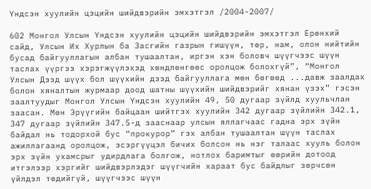Үндсэн хуулийн цэцийн шийдвэрийн эмхэтгэл /2004-2007/

602 Монгол Улсын Үндсэн хуулийн цэцийн шийдвэрийн эмхэтгэл Ерөнхий сайд, Улсын Их Хурлын ба Засгийн газрын гишүүн, төр, нам, олон нийтийн бусад байгууллагын албан тушаалтан, иргэн хэн боловч шүүгчээс шүүн таслах үүргээ хэрэгжүүлэхэд хөндлөнгөөс оролцож болохгүй”, “Монгол Улсын Дээд шүүх бол шүүхийн дээд байгууллага мөн бөгөөд ...давж заалдах болон хяналтын журмаар доод шатны шүүхийн шийдвэрийг хянан үзэх” гэсэн заалтуудыг Монгол Улсын Үндсэн хуулийн 49, 50 дугаар зүйлд хуульчлан заасан. Мөн Эрүүгийн байцаан шийтгэх хуулийн 342 дугаар зүйлийн 342.1, 347 дугаар зүйлийн 347.5-д зааснаар улсын яллагчаас гадна эрх зүйн байдал нь тодорхой бус “прокурор” гэх албан тушаалтан шүүн таслах ажиллагаанд оролцож, эсэргүүцэл бичих болсон нь нэг талаас хууль болон эрх зүйн ухамсрыг удирдлага болгож, нотлох баримтыг өөрийн дотоод итгэлээр хэргийг шийдвэрлэдэг шүүгчийн хараат бус байдлыг зөрчсөн үйлдэл төдийгүй, шүүгчээс шүүн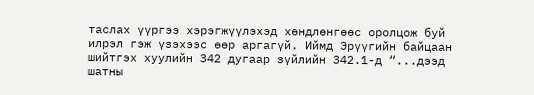таслах үүргээ хэрэгжүүлэхэд хөндлөнгөөс оролцож буй илрэл гэж үзэхээс өөр аргагүй. Иймд Эрүүгийн байцаан шийтгэх хуулийн 342 дугаар зүйлийн 342.1-д “...дээд шатны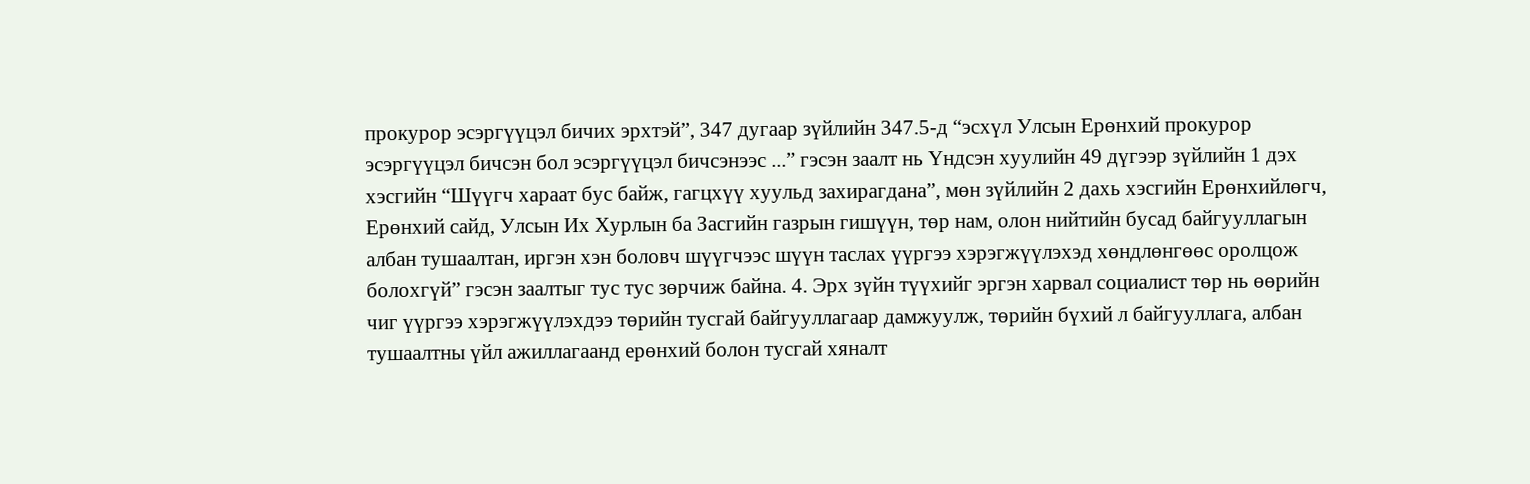прокурор эсэргүүцэл бичих эрхтэй”, 347 дугаар зүйлийн 347.5-д “эсхүл Улсын Ерөнхий прокурор эсэргүүцэл бичсэн бол эсэргүүцэл бичсэнээс ...” гэсэн заалт нь Үндсэн хуулийн 49 дүгээр зүйлийн 1 дэх хэсгийн “Шүүгч хараат бус байж, гагцхүү хуульд захирагдана”, мөн зүйлийн 2 дахь хэсгийн Ерөнхийлөгч, Ерөнхий сайд, Улсын Их Хурлын ба Засгийн газрын гишүүн, төр нам, олон нийтийн бусад байгууллагын албан тушаалтан, иргэн хэн боловч шүүгчээс шүүн таслах үүргээ хэрэгжүүлэхэд хөндлөнгөөс оролцож болохгүй” гэсэн заалтыг тус тус зөрчиж байна. 4. Эрх зүйн түүхийг эргэн харвал социалист төр нь өөрийн чиг үүргээ хэрэгжүүлэхдээ төрийн тусгай байгууллагаар дамжуулж, төрийн бүхий л байгууллага, албан тушаалтны үйл ажиллагаанд ерөнхий болон тусгай хяналт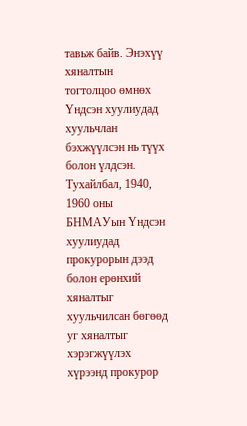тавьж байв. Энэхүү хяналтын тогтолцоо өмнөх Үндсэн хуулиудад хуульчлан бэхжүүлсэн нь түүх болон үлдсэн. Тухайлбал, 1940, 1960 оны БНМАУын Үндсэн хуулиудад прокурорын дээд болон ерөнхий хяналтыг хуульчилсан бөгөөд уг хяналтыг хэрэгжүүлэх хүрээнд прокурор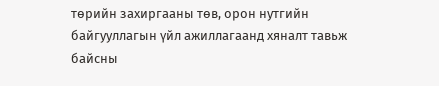төрийн захиргааны төв, орон нутгийн байгууллагын үйл ажиллагаанд хяналт тавьж байсны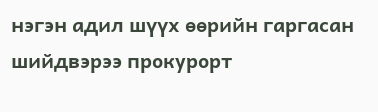нэгэн адил шүүх өөрийн гаргасан шийдвэрээ прокурорт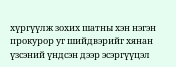хүргүүлж зохих шатны хэн нэгэн прокурор уг шийдвэрийг хянан үзсэний үндсэн дээр эсэргүүцэл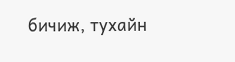бичиж, тухайн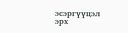эсэргүүцэл эрх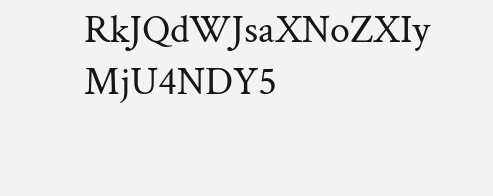RkJQdWJsaXNoZXIy MjU4NDY5